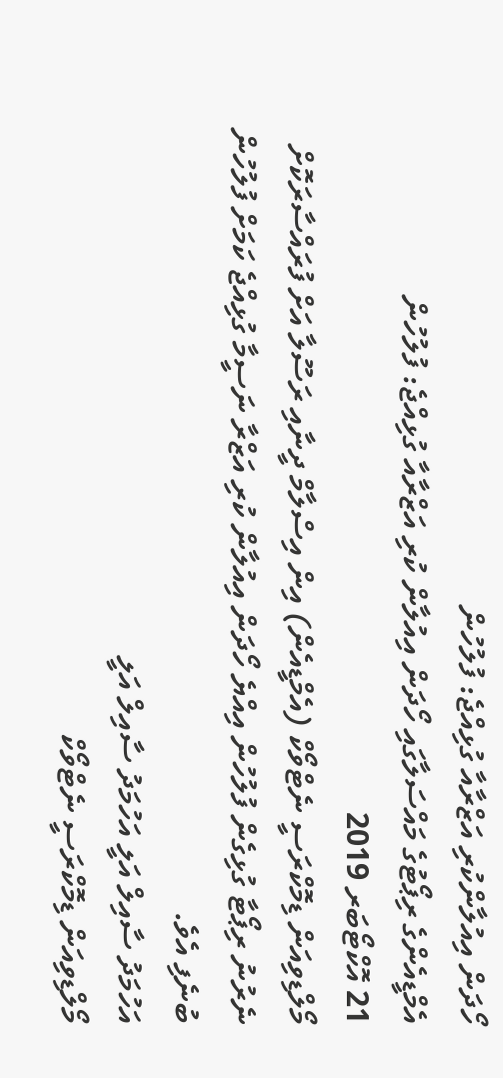ހޯދަން އިއުލާންކުރި އަޒްރާއާ ގުޅިއްޖެ: ފުލުހުން
އެމްޑީއެންގެ ރިޕޯޓުގެ މައްސަލާގައި ހޯދަން އިއުލާން ކުރި އަޒްރާއާ ގުޅިއްޖެ: ފުލުހުން
21 އޮކްޓޯބަރ 2019
މޯލްޑިވިއަން ޑިމޮކްރަސީ ނެޓްވޯކް (އެމްޑީއެން) އިން އިސްލާމް ދީނާއި ރަސޫލާ އަށް ފުރައްސާރަކޮށް ނެރުނު ރިޕޯޓާ ގުޅިގެން ފުލުހުން އިއްޔެ ހޯދަން އިއުލާން ކުރި އަޒްރާ ނަސީމާ ގުޅިއްޖެ ކަމަށް ފުލުހުން ބުނެފި އެވެ.
އަހުމަދު ސާއިލް އަލީ އަހުމަދު ސާއިލް އަލީ
މޯލްޑިވިއަން ޑިމޮކްރަސީ ނެޓްވޯކް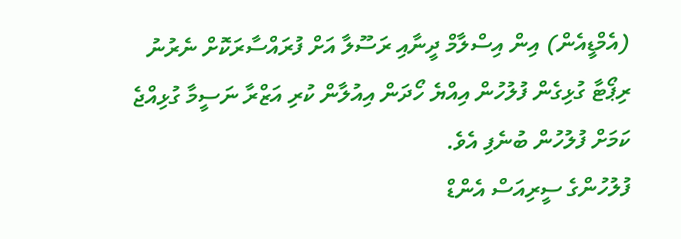(އެމްޑީއެން) އިން އިސްލާމް ދީނާއި ރަސޫލާ އަށް ފުރައްސާރަކޮށް ނެރުނު ރިޕޯޓާ ގުޅިގެން ފުލުހުން އިއްޔެ ހޯދަން އިއުލާން ކުރި އަޒްރާ ނަސީމާ ގުޅިއްޖެ ކަމަށް ފުލުހުން ބުނެފި އެވެ.
ފުލުހުންގެ ސީރިއަސް އެންޑް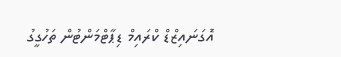އޮގަނައިޒްޑް ކްރައިމް ޑިޕާޓްމަންޓުން ތަހުގީގު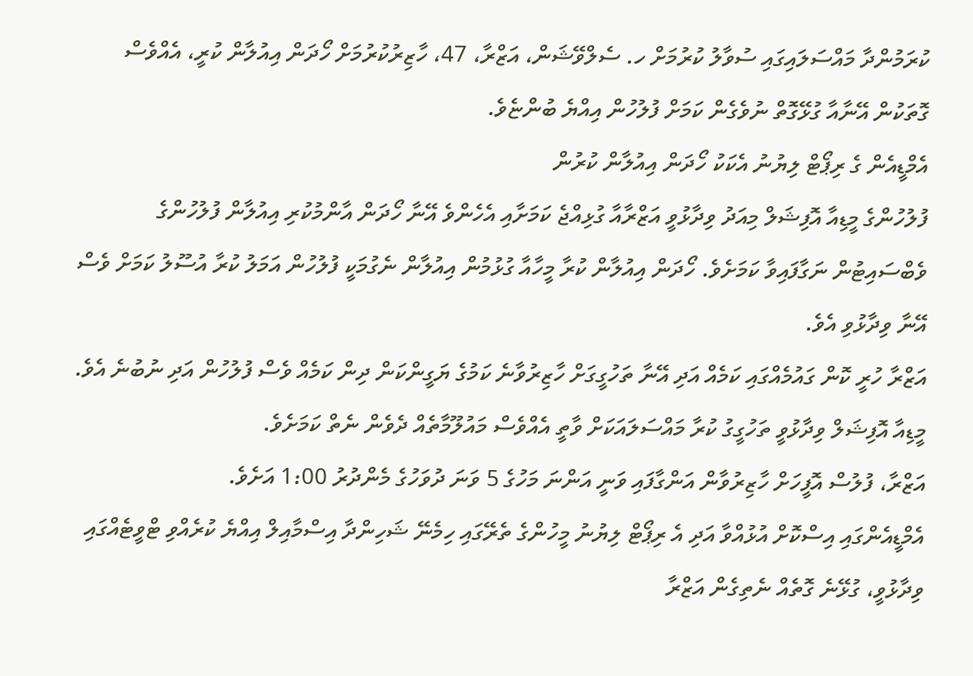ކުރަމުންދާ މައްސަލައިގައި ސުވާލު ކުރުމަށް ހ. ސެލްވޭޝަން، އަޒްރާ، 47، ހާޒިރުކުރުމަށް ހޯދަން އިއުލާން ކުރީ، އެއްވެސް ގޮތަކުން އޭނާއާ ގުޅޭގޮތް ނުވެގެން ކަމަށް ފުލުހުން އިއްޔެ ބުންޏެވެ.
އެމްޑީއެން ގެ ރިޕޯޓް ލިޔުނު އެކަކު ހޯދަން އިއުލާން ކުރުން
ފުލުހުންގެ މީޑިއާ އޮފިޝަލް މިއަދު ވިދާޅުވީ އަޒްރާއާ ގުޅިއްޖެ ކަމަށާއި އެހެންވެ އޭނާ ހޯދަން އާންމުކުރި އިއުލާން ފުލުހުންގެ ވެބްސައިޓުން ނަގާފައިވާ ކަމަށެވެ. ހޯދަން އިއުލާން ކުރާ މީހާއާ ގުޅުމުން އިއުލާން ނެގުމަކީ ފުލުހުން އަމަލު ކުރާ އުސޫލު ކަމަށް ވެސް އޭނާ ވިދާޅުވި އެވެ.
އަޒްރާ ހުރީ ކޮން ގައުމެއްގައި ކަމެއް އަދި އޭނާ ތަހުގީގަށް ހާޒިރުވާނެ ކަމުގެ ޔަގީންކަން ދިން ކަމެއް ވެސް ފުލުހުން އަދި ނުބުނެ އެވެ. މީޑިއާ އޮފިޝަލް ވިދާޅުވީ ތަހުގީގު ކުރާ މައްސަލައަކަށް ވާތީ އެއްވެސް މައުލޫމާތެއް ދެވެން ނެތް ކަމަށެވެ.
އަޒްރާ، ފުލުސް އޮފީހަށް ހާޒިރުވާން އަންގާފައި ވަނީ އަންނަ މަހުގެ 5 ވަނަ ދުވަހުގެ މެންދުރު 1:00 އަށެވެ.
އެމްޑީއެންގައި އިސްކޮށް އުޅުއްވާ އަދި އެ ރިޕޯޓް ލިޔުނު މީހުންގެ ތެރޭގައި ހިމެނޭ ޝަހިންދާ އިސްމާއިލް އިއްޔެ ކުރެއްވި ޓްވީޓެއްގައި ވިދާޅުވީ، ގުޅޭނެ ގޮތެއް ނެތިގެން އަޒްރާ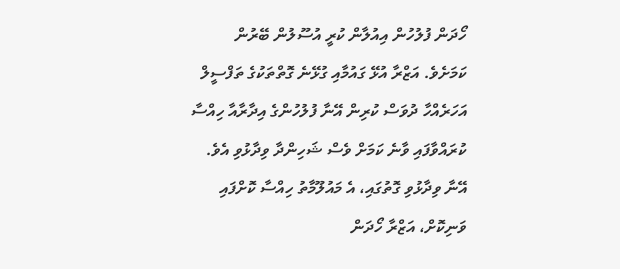ހޯދަން ފުލުހުން އިއުލާން ކުރީ އުސޫލުން ބޭރުން ކަމަށެވެ. އަޒްރާ އުޅޭ ގައުމާއި ގުޅޭނެ ގޮތްތަކުގެ ތަފްސީލް އަހަރެއްހާ ދުވަސް ކުރިން އޭނާ ފުލުހުންގެ އިދާރާއާ ހިއްސާ ކުރައްވާފައި ވާނެ ކަމަށް ވެސް ޝަހިންދާ ވިދާޅުވި އެވެ.
އޭނާ ވިދާޅުވި ގޮތުގައި، އެ މައުލޫމާތު ހިއްސާ ކޮށްފައި ވަނިކޮށް، އަޒްރާ ހޯދަން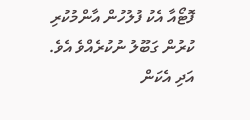ފޮޓޯއާ އެކު ފުލުހުން އާންމުކުރި ކުރުން ގަބޫލު ނުކުރެއްވެ އެވެ. އަދި އެކަން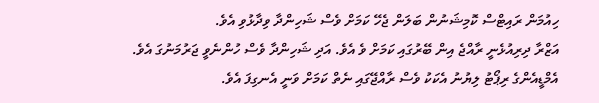ހިއުމަން ރައިޓްސް ކޮމިޝަނުން ބަލަން ޖެހޭ ކަމަށް ވެސް ޝަހިންދާ ވިދާޅުވި އެވެ.
އަޒްރާ ދިރިއުޅެނީ ރާއްޖެ އިން ބޭރުގައި ކަމަށް ވެ އެވެ. އަދި ޝަހިންދާ ވެސް ހުންނެވީ ޖަރުމަނުގަ އެވެ. އެމްޑީއެންގެ ރިޕޯޓު ލިޔުނު އެކަކު ވެސް ރާއްޖޭގައި ނެތް ކަމަށް ވަނީ އެނގިފަ އެވެ.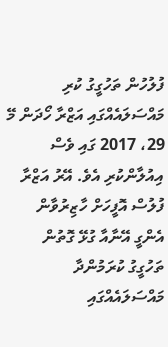ފުލުހުން ތަހުގީގު ކުރި މައްސަލައެއްގައި އަޒްރާ ހޯދަން މޭ 29، 2017 ގައި ވެސް އިއުލާންކުރި އެވެ. އޭރު އަޒްރާ ފުލުސް އޮފީހަށް ހާޒިރުވާން އެންގީ އޭނާއާ ގުޅޭ ގޮތުން ތަހުގީގު ކުރަމުންދާ މައްސަލައެއްގައި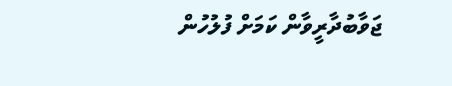ޖަވާބުދާރީވާން ކަމަށް ފުލުހުން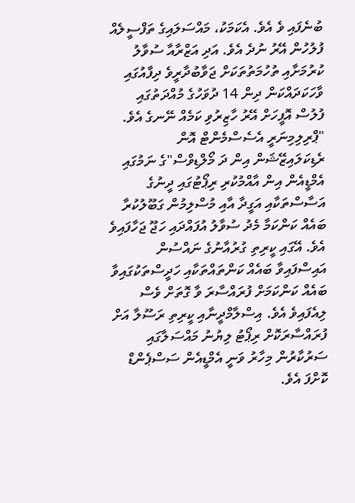ބުނެފައި ވެ އެވެ. އެކަމަކު، މައްސަލައިގެ ތަފްސީލެއް ފުލުހުން އޭރު ނުދެ އެވެ. އަދި އަޒްރާއާ ސުވާލު ކުރުމަށާއި ތުހުމަތުތަކަށް ޖަވާބުދާރީވެ ދިފާއުގައި ވާހަކަދައްކަން ދިން 14 ދުވަހުގެ މުއްދަތުގައި ފުލުސް އޮފީހަށް އޭރު ހާޒިރުވި ކަމެއް ނޭނގެ އެވެ.
"ޕްރިލިމިނަރީ އެސެސްމެންޓް އޮން ރެޑިކަލައިޒޭޝަން އިން ދަ މޯލްޑިވްސް"ގެ ނަމުގައި އެމްޑީއެން އިން އާއްމުކުރި ރިޕޯޓުގައި ދީނުގެ އަސާސްތަކާއި އަގީދާ އާއި މުސްލިމުން ގަބޫލުކުރާ ބައެއް ކަންކަމާ މެދު ސުވާލު އުފައްދައި ހަޖޫ ޖަހާފައިވެ އެވެ. އޭގައި ކީރިތި ގުރުއާނުގެ ނައްސުން އައިސްފައިވާ ބައެއް ކަންތައްތަކާއި ހަދީސްތަކުގައިވާ ބައެއް ކަންކަމަށް ފުރައްސާރަ ވާ ގޮތަށް ވެސް ލިއެފައިވެ އެވެ. އިސްލާމްދީނާއި ކީރިތި ރަސޫލާ އަށް ފުރައްސާރަކޮށް ރިޕޯޓު ލިޔުނު މައްސަލާގައި ސަރުކާރުން މިހާރު ވަނީ އެމްޑީއެން ސަސްޕެންޑް ކޮށްފަ އެވެ.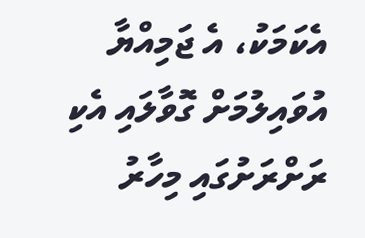އެކަމަކު، އެ ޖަމިއްޔާ އުވައިލުމަށް ގޮވާލައި އެކި ރަށްރަށުގައި މިހާރު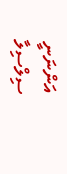އަންނަނީ ސިލްސިލާ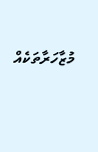މުޒާހަރާތަކެއް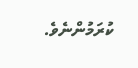ކުރަމުންނެވެ.